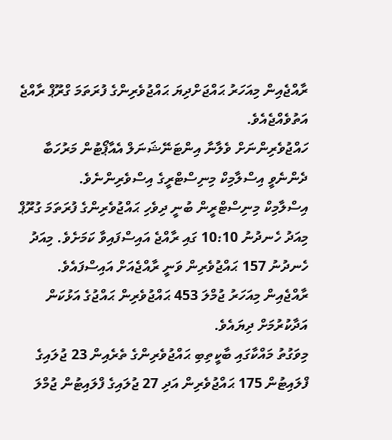ރާއްޖެއިން މިއަހަރު ޙައްޖަށްދިޔަ ޙައްޖުވެރިންގެ ފުރަތަމަ ގްރޫޕް ރާއްޖެ އަތުވެއްޖެއެވެ.
ހައްޖުވެރިންނަށް ވެލާނާ އިންޓަނޭޝަނަލް އެއާޕޯޓުން މަރުހަބާ ދެންނެވީ އިސްލާމިކް މިނިސްޓްރީގެ އިސްވެރިންނެވެ.
އިސްލާމިކް މިނިސްޓްރީން ބުނީ ދިވެހި ޙައްޖުވެރިންގެ ފުރަތަމަ ގުރޫޕް މިއަދު ހެނދުނު 10:10 ގައި ރާއްޖެ އައިސްފައިވާ ކަމަށެވެ. މިއަދު ހެނދުނު 157 ޙައްޖުވެރިން ވަނީ ރާއްޖެއަށް އައިސްފައެވެ. ރާއްޖެއިން މިއަހަރު ޖުމްލަ 453 ޙައްޖުވެރިން ޙައްޖުގެ އަޅުކަން އަދާކުރުމަށް ދިޔައެވެ.
މިވަގުތު މައްކާގައި ބާކީތިބި ޙައްޖުވެރިންގެ ތެރެއިން 23 ޖުލައިގެ ފްލައިޓުން 175 ޙައްޖުވެރިން އަދި 27 ޖުލައިގެ ފްލައިޓުން ޖުމްލަ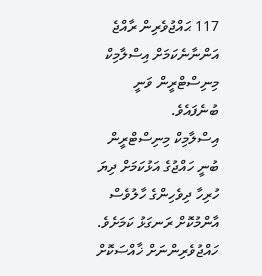117 ޙައްޖުވެރިން ރާއްޖެ އަންނާނެކަމަށް އިސްލާމިކް މިނިސްޓްރީން ވަނީ ބުނެފައެވެ.
އިސްލާމިކް މިނިސްޓްރީން ބުނީ ހައްޖުގެ އަޅުކަމަށް ދިޔަ ހުރިހާ ދިވެހިންގެ ހާލުވެސް އާންމުކޮށް ރަނގަޅު ކަމަށެވެ.
ހައްޖުވެރިންނަށް ޚާއްސަކޮށް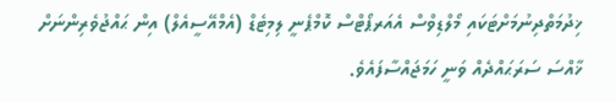ޚިދުމަތްދިނުމަށްޓަކައި މޯލްޑިވްސް އެއަރޕޯޓްސް ކޮމްޕެނީ ލިމިޓެޑް (އެމްއޭސީއެލް) އިން ޙައްޖުވެރިންނަށް ޚާއްސަ ސަރަޙައްދެއް ވަނީ ހަމަޖައްސާފައެވެ.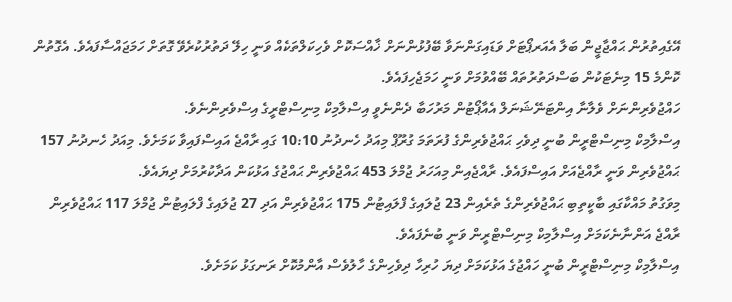އޭގެއިތުރުން ޙައްޖާޖީން ބަލާ އެއަރޕޯޓަށް ވަޑައިގަންނަވާ ބޭފުޅުންނަށް ޚާއްސަކޮށް ވެހިކަލްތަކެއް ވަނީ ހިލޭ ދަތުރުކުރެވޭ ގޮތަށް ހަމަޖައްސާފައެވެ. އެގޮތުން ކޮންމެ 15 މިނެޓަކުން ބަސްދަތުރުތައް ބޭއްވުމަށް ވަނީ ހަމަޖެހިފައެވެ.
ހައްޖުވެރިންނަށް ވެލާނާ އިންޓަނޭޝަނަލް އެއާޕޯޓުން މަރުހަބާ ދެންނެވީ އިސްލާމިކް މިނިސްޓްރީގެ އިސްވެރިންނެވެ.
އިސްލާމިކް މިނިސްޓްރީން ބުނީ ދިވެހި ޙައްޖުވެރިންގެ ފުރަތަމަ ގުރޫޕް މިއަދު ހެނދުނު 10:10 ގައި ރާއްޖެ އައިސްފައިވާ ކަމަށެވެ. މިއަދު ހެނދުނު 157 ޙައްޖުވެރިން ވަނީ ރާއްޖެއަށް އައިސްފައެވެ. ރާއްޖެއިން މިއަހަރު ޖުމްލަ 453 ޙައްޖުވެރިން ޙައްޖުގެ އަޅުކަން އަދާކުރުމަށް ދިޔައެވެ.
މިވަގުތު މައްކާގައި ބާކީތިބި ޙައްޖުވެރިންގެ ތެރެއިން 23 ޖުލައިގެ ފްލައިޓުން 175 ޙައްޖުވެރިން އަދި 27 ޖުލައިގެ ފްލައިޓުން ޖުމްލަ 117 ޙައްޖުވެރިން ރާއްޖެ އަންނާނެކަމަށް އިސްލާމިކް މިނިސްޓްރީން ވަނީ ބުނެފައެވެ.
އިސްލާމިކް މިނިސްޓްރީން ބުނީ ހައްޖުގެ އަޅުކަމަށް ދިޔަ ހުރިހާ ދިވެހިންގެ ހާލުވެސް އާންމުކޮށް ރަނގަޅު ކަމަށެވެ.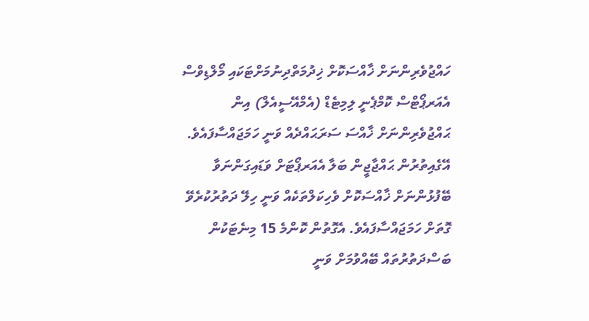ހައްޖުވެރިންނަށް ޚާއްސަކޮށް ޚިދުމަތްދިނުމަށްޓަކައި މޯލްޑިވްސް އެއަރޕޯޓްސް ކޮމްޕެނީ ލިމިޓެޑް (އެމްއޭސީއެލް) އިން ޙައްޖުވެރިންނަށް ޚާއްސަ ސަރަޙައްދެއް ވަނީ ހަމަޖައްސާފައެވެ.
އޭގެއިތުރުން ޙައްޖާޖީން ބަލާ އެއަރޕޯޓަށް ވަޑައިގަންނަވާ ބޭފުޅުންނަށް ޚާއްސަކޮށް ވެހިކަލްތަކެއް ވަނީ ހިލޭ ދަތުރުކުރެވޭ ގޮތަށް ހަމަޖައްސާފައެވެ. އެގޮތުން ކޮންމެ 15 މިނެޓަކުން ބަސްދަތުރުތައް ބޭއްވުމަށް ވަނީ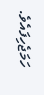ހަމަޖެހިފައެވެ.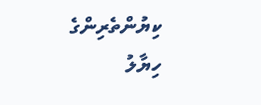ކިޔުންތެރިންގެ ހިޔާލު